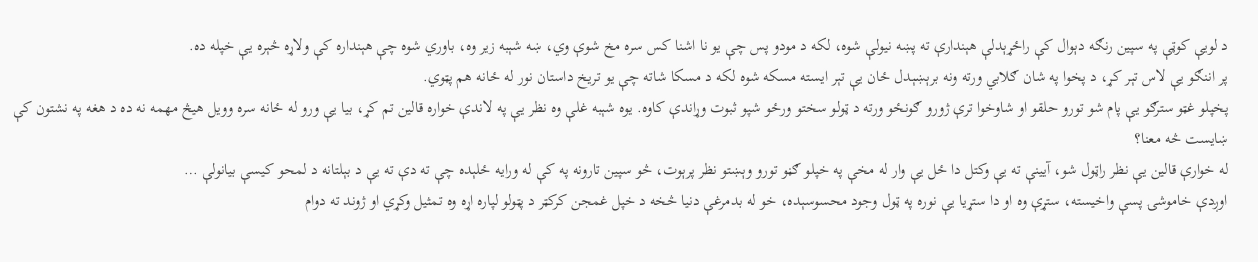د لویې کوټې په سپین رنګه دېوال کې راځړېدلې هېندارې ته پښه نیولې شوه، لکه د مودو پس چې یو نا اشنا کس سره مخ شوې وي، ښه شېبه زیر وه، باوري شوه چې هېنداره کې ولاړه څېره یې خپله ده.
پر اننګو یې لاس تېر کړ، د پخوا په شان ګلابي ورته ونه برېښېدل ځان یې تېر ایسته مسکه شوه لکه د مسکا شاته چې یو تریخ داستان نور له ځانه هم پټوي.
پخپلو غټو سترګو یې پام شو تورو حلقو او شاوخوا ترې ژورو ګونځو ورته د ټولو سختو ورځو شپو ثبوت وړاندې کاوه. یوه شېبه غلې وه نظر یې په لاندې خواره قالین تم کړ، بیا یې ورو له ځانه سره وویل هیڅ مهمه نه ده د هغه په نشتون کې ښایست څه معنا؟
له خوارې قالین یې نظر راټول شو، آیینې ته یې وکتل دا ځل یې وار له مخې په خپلو ګڼو تورو وېښتو نظر پرېوت، څو سپین تارونه په کې له ورایه ځلېده چې ته دې ته یې د بېلتانه د لمحو کیسې بیانولې …
اوږدې خاموشۍ پسې واخیسته، ستړې وه او دا ستړیا یې نوره په ټول وجود محسوسېده، خو له بدمرغې دنیا څخه د خپل غمجن کرکټر د پټولو لپاره اړه وه تمثیل وکړي او ژوند ته دوام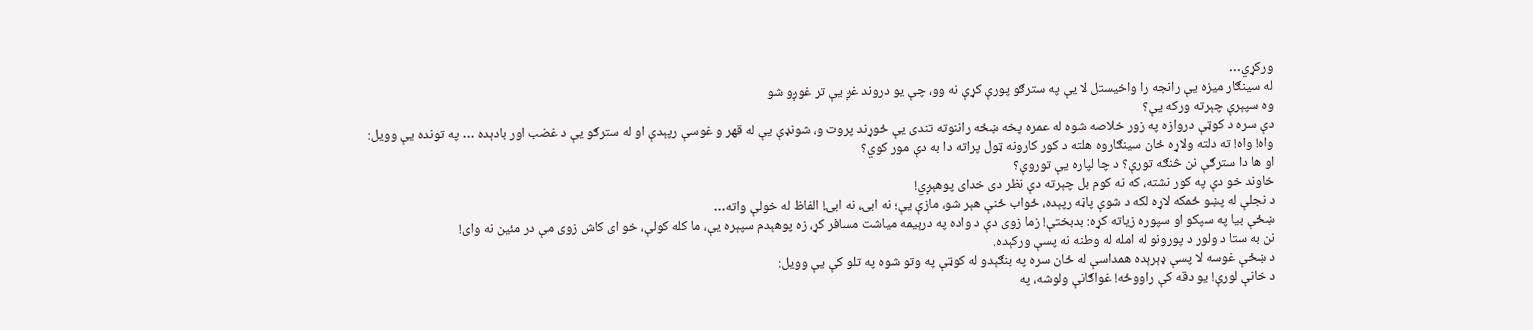ورکړي…
له سینګار میزه یې رانجه را واخیستل لا یې په سترګو پورې کړې نه وو، چې یو دروند غږ یې تر غوږو شو
وه سپېرې چېرته ورکه یې؟
دې سره د کوټې دروازه په زور خلاصه شوه له عمره پخه ښځه راننوته تندی یې ځوړند پروت و، شونډې یې له قهر و غوسې رپېدې او له سترګو یې د غضب اور بادېده … په تونده یې وویل:
واه! واه! ته دلته ولاړه ځان سینګاروه هلته د کور کارونه ټول پراته دا به دې مور کوي؟
او ها دا سترګې نن څنګه تورې؟ د چا لپاره یې توروې؟
خاوند خو دې په کور نشته، که نه کوم بل چېرته دې نظر دی خدای پوهېږي!
د نجلې له پښو ځمکه لاړه لکه د شوې پاڼه رپېده، ځواب ځنې هېر شو، مازې یې؛ نه ابۍ، نه ابۍ! الفاظ له خولې واته…
ښځې بیا په سپکو او سپوره زیاته کړه: بدبختې! زما زوی دې د واده په درېیمه میاشت مسافر کړ، زه پوهېدم سپېره یې، ما کله کولې، خو ای کاش زوی مې در مئین نه وای!
نن به ستا د ولور د پورونو له امله له وطنه نه پسې ورکېده.
د ښځې غوسه لا پسې ډېرېده همداسې له ځان سره په بنګېدو له کوټې په وتو شوه په تلو کې یې وویل:
د خانې لورې! یو دقه کې راووځه! غواګانې ولوشه، په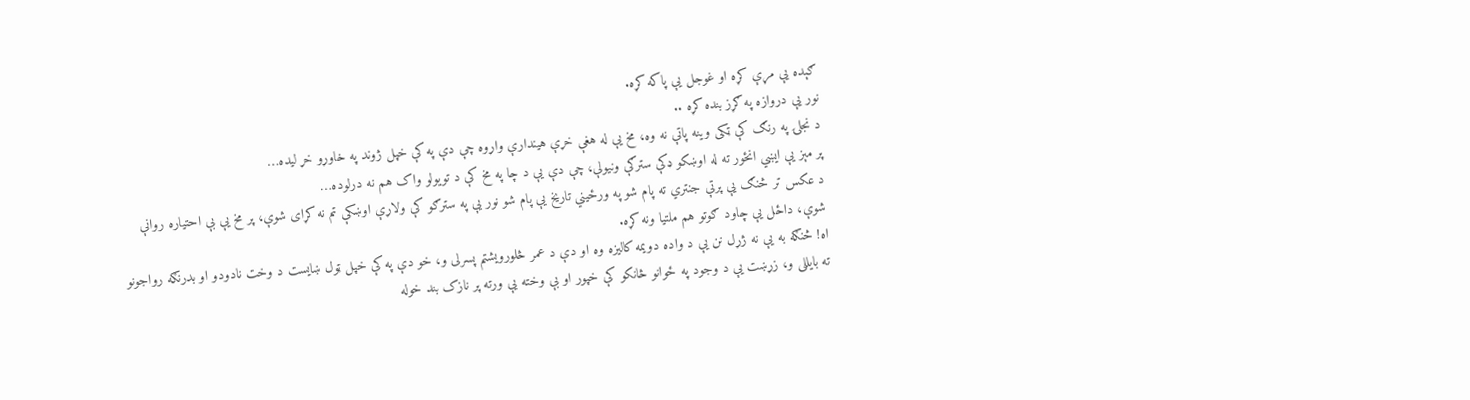ګېده یې مړې کړه او غوجل یې پاکه کړه.
نور یې دروازه په ګړز بنده کړه ..
د نجلۍ په رنګ کې ټکی وینه پاتې نه وه، مخ یې له هغې خړې هیندارې واړوه چې دې په کې خپل ژوند په خاوړو خړ لیده…
پر مېز یې ایښي انځور ته له اوښکو ډکې سترګې ونیولې، چې دې یې د چا په مخ کې د تویولو واک هم نه درلوده…
د عکس تر څنګ یې پرتې جنتري ته پام شو په ورځیني تاریخ یې پام شو نور یې په سترګو کې ولاړې اوښکې تم نه کړای شوې، پر مخ یې بې احتیاره روانې شوې، داځل یې چاود ګوتو هم ملتیا ونه کړه.
اه! څنګه به یې نه ژړل نن یې د واده دویمه کالیزه وه او دې د عمر څلورویشتم پسرلی و، خو دې په کې خپل ټول ښایست د وخت نادودو او بدرنګه رواجونو ته بایللی و، زړښت یې د وجود په ځوانو څانکو کې خپور او بې وخته یې ورته پر نازک بند خوله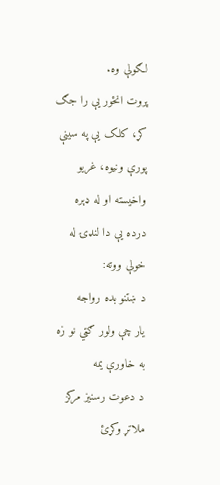لګولې وه.
پروت انځور یې را جګ کړ، کلک یې په سینې پورې ونیوه، غریو واخیسته او له ډېره درده یې دا لنډۍ له خولې ووته:
د ښتنو بده رواجه
یار چې ولور ګټي نو زه به خاورې یمه
د دعوت رسنیز مرکز ملاتړ وکړئ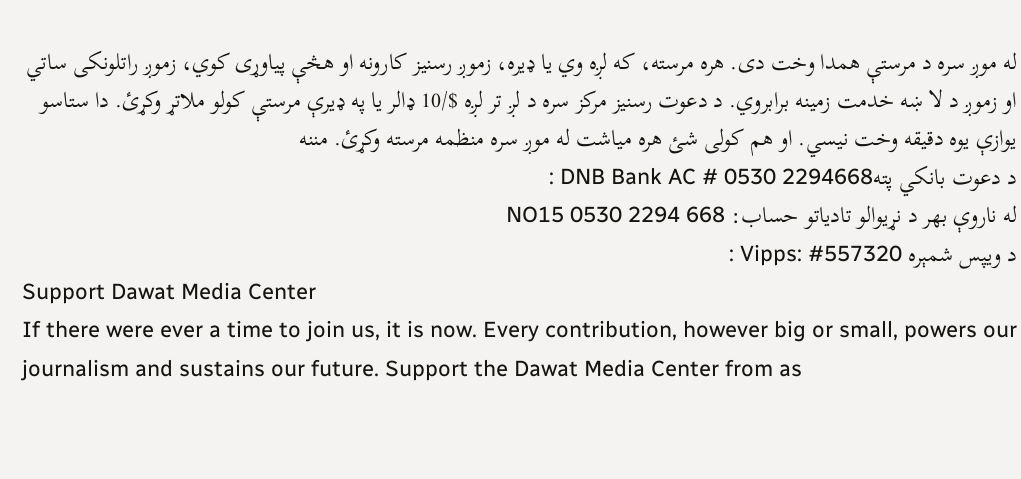له موږ سره د مرستې همدا وخت دی. هره مرسته، که لږه وي یا ډیره، زموږ رسنیز کارونه او هڅې پیاوړی کوي، زموږ راتلونکی ساتي او زموږ د لا ښه خدمت زمینه برابروي. د دعوت رسنیز مرکز سره د لږ تر لږه $/10 ډالر یا په ډیرې مرستې کولو ملاتړ وکړئ. دا ستاسو یوازې یوه دقیقه وخت نیسي. او هم کولی شئ هره میاشت له موږ سره منظمه مرسته وکړئ. مننه
د دعوت بانکي پتهDNB Bank AC # 0530 2294668 :
له ناروې بهر د نړیوالو تادیاتو حساب: NO15 0530 2294 668
د ویپس شمېره Vipps: #557320 :
Support Dawat Media Center
If there were ever a time to join us, it is now. Every contribution, however big or small, powers our journalism and sustains our future. Support the Dawat Media Center from as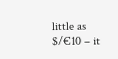little as $/€10 – it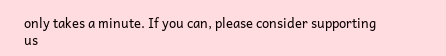only takes a minute. If you can, please consider supporting us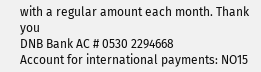with a regular amount each month. Thank you
DNB Bank AC # 0530 2294668
Account for international payments: NO15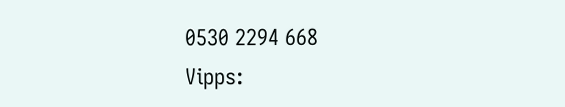0530 2294 668
Vipps: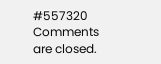#557320
Comments are closed.